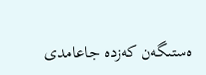ەستىگەن كەزدە جاعامدى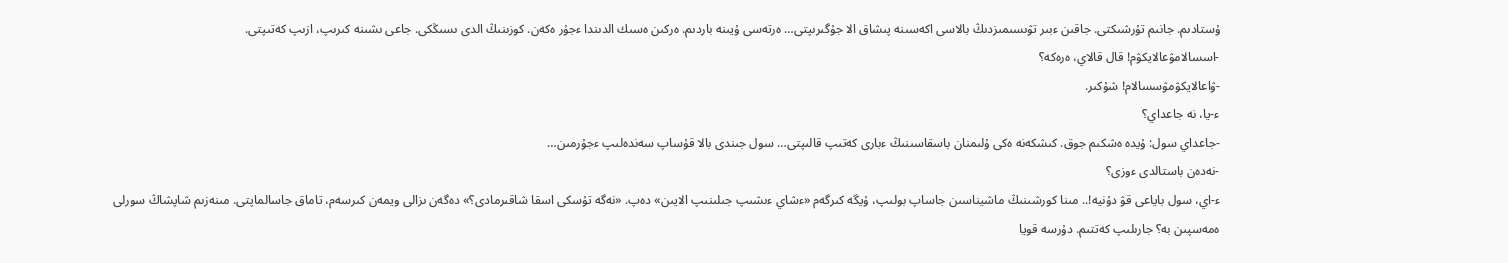ۇستادىم. جانىم تۇرشىكتى. جاقىن ءبىر تۋىسىمىزدىڭ بالاسى اكەسىنە پىشاق الا جۇگىرىپتى… ەرتەسى ۇيىنە باردىم. ەركىن ەسىك الدىندا ءجۇر ەكەن. كوزىنىڭ الدى ىسىڭكى. جاعى ىشىنە كىرىپ، ازىپ كەتىپتى.
-اسسالامۋعالايكۋم! قال قالاي، ەرەكە؟
-ۋاعالايكۋمۋسسالام! شۇكىر.
ء-يا، نە جاعداي؟
-جاعداي سول: ۇيدە ەشكىم جوق. كىشكەنە ەكى ۇلىمنان باسقاسىنىڭ ءبارى كەتىپ قالىپتى… سول جىندى بالا قۇساپ سەندەلىپ ءجۇرمىن…
-نەدەن باستالدى ءوزى؟
ء-اي، سول باياعى قۋ دۇنيە!.. مىنا كورشىنىڭ ماشيناسىن جاساپ بولىپ، ۇيگە كىرگەم «ءشاي ءىشىپ جىلىنىپ الايىن» دەپ. «نەگە تۇسكى اسقا شاقىرمادى؟» دەگەن ىزالى ويمەن كىرسەم، تاماق جاسالماپتى. مىنەزىم شاپشاڭ سورلى ەمەسپىن بە؟ جارىلىپ كەتتىم. دۇرسە قويا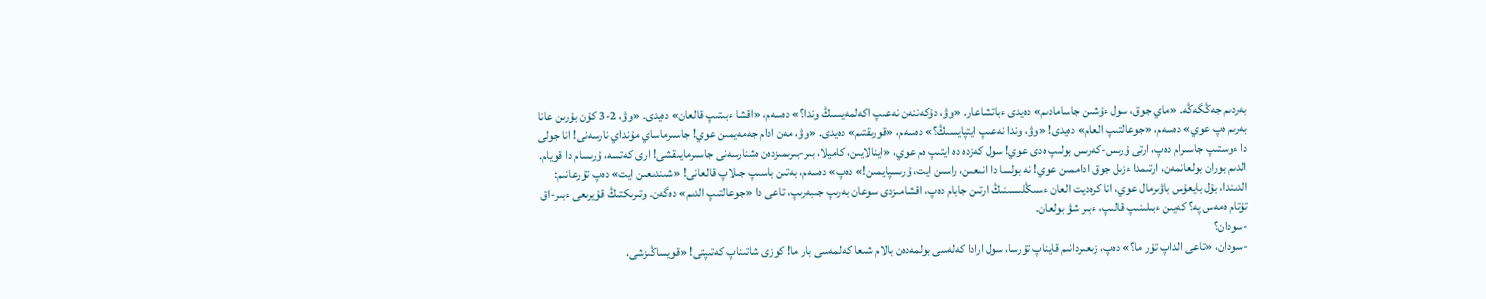بەردىم جەڭگەڭە. «ماي جوق، سول ءۇشىن جاسامادىم» دەيدى ءباتشاعار. «وۋ، دۇكەننەن نەعىپ اكەلمەيسىڭ وندا؟» دەسەم، «اقشا ءبىتىپ قالعان» دەيدى. «وۋ، 2-3 كۇن بۇرىن عانا بەرىم ەپ عوي» دەسەم، «جوعالتىپ العام» دەيدى! «وۋ، وندا نەعىپ ايتپايسىڭ؟» دەسەم، «قورىقتىم» دەيدى. «وۋ، مەن ادام جەمەيمىن عوي! جاسىرماساي مۇنداي نارسەنى! انا جولى دا ءوستىپ جاسىرام دەپ، ارتى ۇرىس-كەرىس بولىپ ەدى عوي! سول كەزدە دە ايتىپ ەم عوي، «اينالايىن، كاميلا، بىر-بىرىمىزدەن ەشنارسەنى جاسىرمايىقشى! ارى كەتسە، ۇرىسام دا قويام. الدىم بوران بولعانمەن، ارتىمدا ءزىل جوق اداممىن عوي! نە بولسا دا انىعىن، راسىن ايت، ۇرىسپايمىن!» دەپ» دەسەم، بەتىن باسىپ جىلاپ قالعانى! «شىندىعىن ايت» دەپ تۇرعانىم: الدىندا، بۇل بايعۇس باۋىرمال عوي، انا كرەديت العان ءسىڭلىسىنىڭ ارتىن جابام دەپ، اقشامىزدى سوعان بەرىپ جىبەرىپ، تاعى دا «جوعالتىپ الدىم» دەگەن. وتىرىكتىڭ قۇيرىعى ءبىر-اق تۇتام ەمەس پە؟ كەيىن ءبىلىنىپ قالىپ، ءبىر شۋ بولعان.
-سودان؟
-سودان، «تاعى الداپ تۇر ما؟» دەپ، زىعىردانىم قايناپ تۇرسا، سول ارادا كەلەسى بولمەدەن بالام شىعا كەلمەسى بار ما! كوزى شاتىناپ كەتىپتى! «قويساڭىزشى،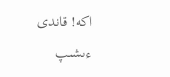اكە! قاندى ءىشىپ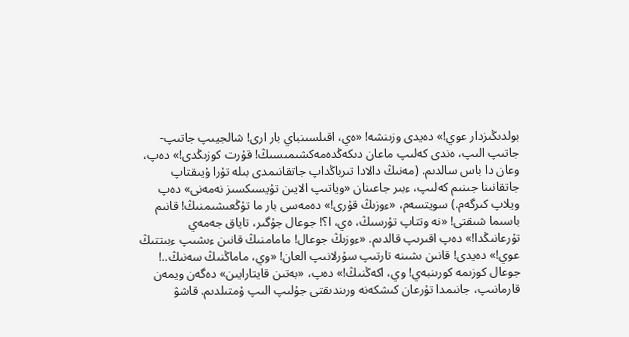بولدىڭىزدار عوي!» دەيدى وزىنشە! «ەي، اقىلسىنباي بار ارى! شالجيىپ جاتىپ-جاتىپ الىپ، ەندى كەلىپ ماعان دىكەڭدەمەكشىمىسىڭ! قۇرت كوزىڭدى!» دەپ، وعان دا باس سالدىم. (مەنىڭ دالادا تىرباڭداپ جاتقانىمدى بىلە تۇرا ۇيىقتاپ جاتقانىنا جىنىم كەلىپ، ءبىر جاعىنان «وياتىپ الايىن تۇيسىكسىز نەمەنى» دەپ ويلاپ كىرگەم.) سويتسەم، «ءوزىڭ قۇرى!» دەمەسى بار ما تۇڭعىشىمنىڭ! قانىم باسىما شىقتى! «نە وتتاپ تۇرسىڭ، ەي، ا؟! جوعال جۇگىر، تاياق جەمەي تۇرعانىڭدا!» دەپ اقىرىپ قالدىم. «ءوزىڭ جوعال! مامامنىڭ قانىن ءىشىپ ءبىتتىڭ عوي!» دەيدى! قانىن ىشىنە تارتىپ سۇرلانىپ العان! «وي، ماماڭنىڭ سەنىڭ..! جوعال كوزىمە كورىنبەي! وي، اكەڭنىڭ!» دەپ، «بەتىن قايتارايىن» دەگەن ويمەن قارمانىپ، جانىمدا تۇرعان كىشكەنە ورىندىقتى جۇلىپ الىپ ۇمتىلدىم. قاشۋ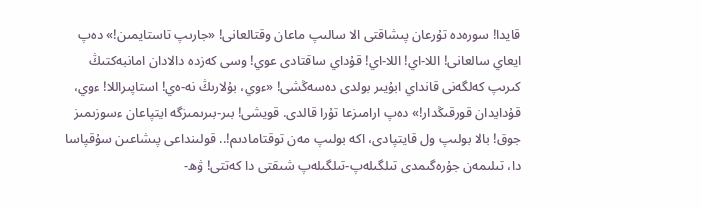قايدا! سورەدە تۇرعان پىشاقتى الا سالىپ ماعان وقتالعانى! «جارىپ تاستايمىن!» دەپ ايعاي سالعانى! اللا-اي! اللا-اي! قۇداي ساقتادى عوي! وسى كەزدە دالادان امانبەكتىڭ كىرىپ كەلگەنى قانداي ابۇيىر بولدى دەسەڭشى! «ءوي، بۇلارىڭ نە-ەي! استاپىراللا! ءوي، قۇدايدان قورقىڭدار!» دەپ ارامىزعا تۇرا قالدى. قويشى! بىر-بىرىمىزگە ايتپاعان ءسوزىمىز جوق! بالا بولىپ ول قايتپادى، اكە بولىپ مەن توقتامادىم!.. قولىنداعى پىشاعىن سۇقپاسا دا، تىلىمەن جۇرەگىمدى تىلگىلەپ-تىلگىلەپ شىقتى دا كەتتى! ۋھ-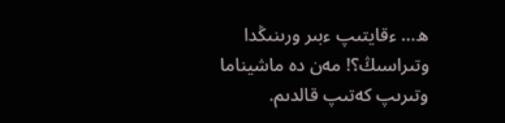ھ… ءقايتىپ ءبىر ورىنىڭدا وتىراسىڭ؟! مەن دە ماشيناما وتىرىپ كەتىپ قالدىم.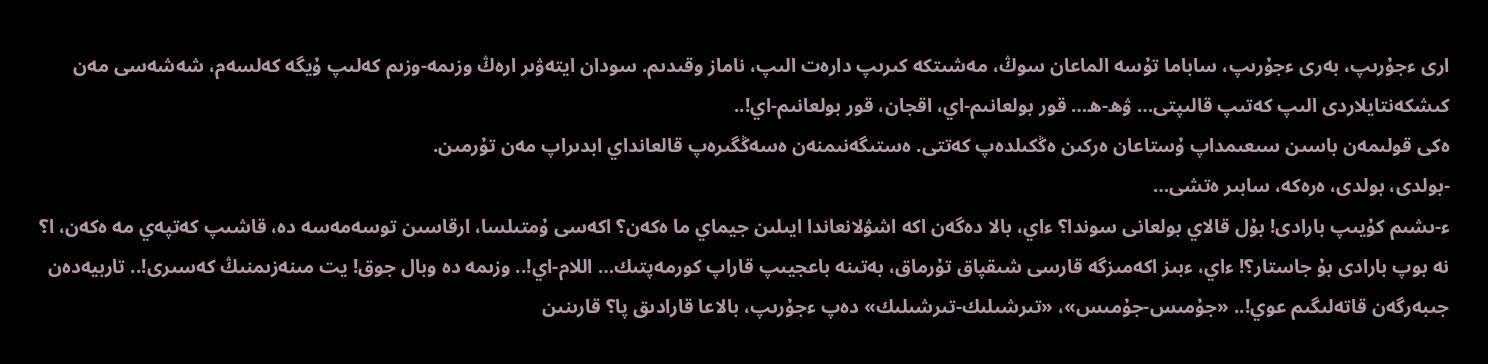ارى ءجۇرىپ، بەرى ءجۇرىپ، ساباما تۇسە الماعان سوڭ، مەشىتكە كىرىپ دارەت الىپ، ناماز وقىدىم. سودان ايتەۋىر ارەڭ وزىمە-وزىم كەلىپ ۇيگە كەلسەم، شەشەسى مەن كىشكەنتايلاردى الىپ كەتىپ قالىپتى… ۋھ-ھ… قور بولعانىم-اي، اقجان، قور بولعانىم-اي!..
ەكى قولىمەن باسىن سىعىمداپ ۇستاعان ەركىن ەڭكىلدەپ كەتتى. ەستىگەنىمنەن ەسەڭگىرەپ قالعانداي ابدىراپ مەن تۇرمىن.
-بولدى، بولدى، ەرەكە، سابىر ەتشى…
ء-ىشىم كۇيىپ بارادى! بۇل قالاي بولعانى سوندا؟ ءاي، بالا دەگەن اكە اشۋلانعاندا ايىلىن جيماي ما ەكەن؟ اكەسى ۇمتىلسا، ارقاسىن توسەمەسە دە، قاشىپ كەتپەي مە ەكەن، ا؟ نە بوپ بارادى بۇ جاستار؟! ءاي، ءبىز اكەمىزگە قارسى شىقپاق تۇرماق، بەتىنە باعجيىپ قاراپ كورمەپتىك… اللام-اي!.. وزىمە دە وبال جوق! يت مىنەزىمنىڭ كەسىرى!.. تاربيەدەن جىبەرگەن قاتەلىگىم عوي!.. «جۇمىس-جۇمىس»، «تىرشىلىك-تىرشىلىك» دەپ ءجۇرىپ، بالاعا قارادىق پا؟ قارىنىن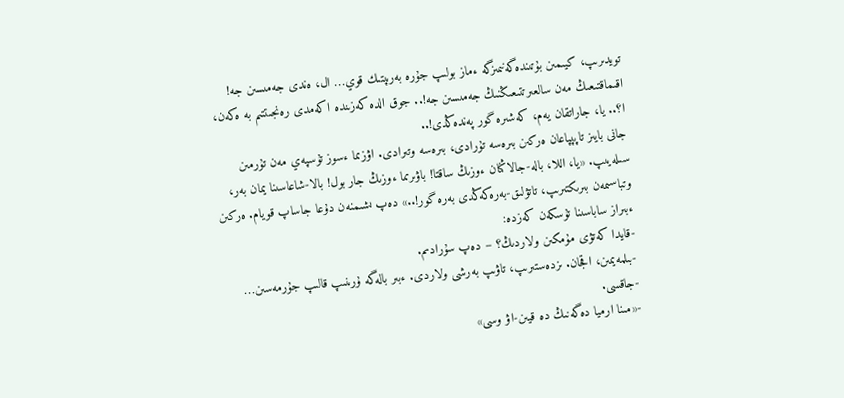تويدىرىپ، كيىمىن بۇتىندەگەنىمىزگە ءماز بولىپ جۇرە بەرىپتىك قوي… ال، ەندى جەمىسىن جە! اقىماقتىعىڭ مەن سالعىرتتىعىڭنىڭ جەمىسىن جە!.. جوق الدە كەزىندە اكەمدى رەنجىتتىم بە ەكەن، ا؟.. يا، جاراتقان يەم، كەشىرە گور پەندەڭدى!..
جانى بايىز تاپپپاعان ەركىن بىرەسە تۇرادى، بىرەسە وتىرادى. اۋزىما ءسوز تۇسپەي مەن تۇرمىن سىلەيىپ. «يا، اللا، بالە-جالاڭنان ءوزىڭ ساقتا! باۋىرىما ءوزىڭ جار بول! بالا-شاعاسىنا يمان بەر، وتباسىمەن بىرىكتىرىپ، تاتۋلىق-بەرەكەڭدى بەرە گور!..» دەپ ىشىمنەن دۇعا جاساپ قويام. ەركىن ءبىراز ساباسىنا تۇسكەن كەزدە:
-قايدا كەتۋى مۇمكىن ولاردىڭ؟ – دەپ سۇرادىم.
-بىلمەيمىن، اقجان. ىزدەستىرىپ، تاۋىپ بەرشى ولاردى. ءبىر بالەگە ۇرىنىپ قالىپ جۇرمەسىن…
-جاقسى.
-«مىنا ارميا دەگەنىڭ دە قيىن-اۋ وسى»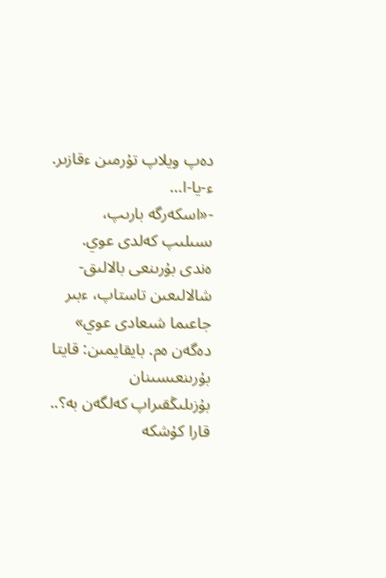دەپ ويلاپ تۇرمىن ءقازىر.
ء-يا-ا…
-«اسكەرگە بارىپ، ىسىلىپ كەلدى عوي. ەندى بۇرىنعى بالالىق-شالالىعىن تاستاپ، ءبىر جاعىما شىعادى عوي» دەگەن ەم. بايقايمىن: قايتا بۇرىنعىسىنان بۇزىلىڭقىراپ كەلگەن بە؟.. قارا كۇشكە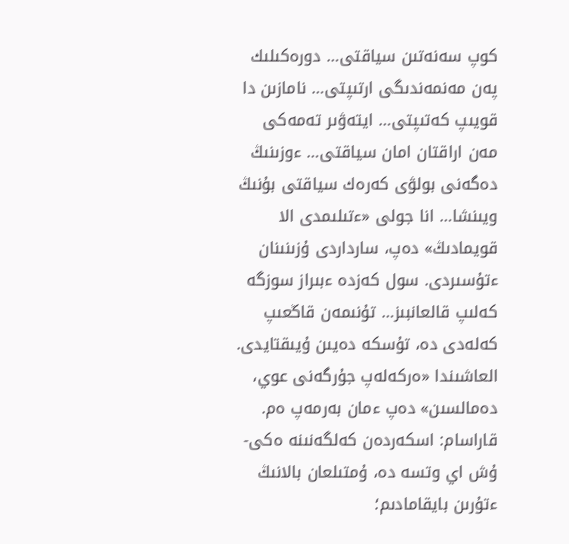كوپ سەنەتىن سياقتى… دورەكىلىك پەن مەنمەندىگى ارتىپتى… نامازىن دا قويىپ كەتىپتى… ايتەۋىر تەمەكى مەن اراقتان امان سياقتى… ءوزىنىڭ دەگەنى بولۋى كەرەك سياقتى بۇنىڭ ويىنشا… انا جولى «ءتىلىمدى الا قويمادىڭ» دەپ، سارداردى ۇزىنىنان ءتۇسىردى. سول كەزدە ءبىراز سوزگە كەلىپ قالعانبىز… تۇنىمەن قاڭعىپ كەلەدى دە، تۇسكە دەيىن ۇيىقتايدى. العاشىندا «ەركەلەپ جۇرگەنى عوي، دەمالسىن» دەپ ءمان بەرمەپ ەم. قاراسام: اسكەردەن كەلگەنىنە ەكى-ۇش اي وتسە دە، ۇمتىلعان بالانىڭ ءتۇرىن بايقامادىم؛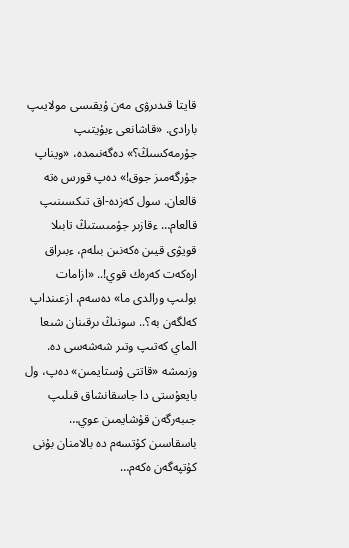قايتا قىدىرۋى مەن ۇيقىسى مولايىپ بارادى. «قاشانعى ءبۇيتىپ جۇرمەكسىڭ؟» دەگەنىمدە، «ويناپ جۇرگەمىز جوق!» دەپ قورس ەتە قالعان. سول كەزدە-اق تىكسىنىپ قالعام… ءقازىر جۇمىستىڭ تابىلا قويۋى قيىن ەكەنىن بىلەم، ءبىراق ارەكەت كەرەك قوي!.. «ازامات بولىپ ورالدى ما» دەسەم، ازعىنداپ كەلگەن بە؟.. سونىڭ ىرقىنان شىعا الماي كەتىپ وتىر شەشەسى دە. وزىمشە «قاتتى ۇستايمىن» دەپ، ول بايعۇستى دا جاسقانشاق قىلىپ جىبەرگەن قۇشايمىن عوي… باسقاسىن كۇتسەم دە بالامنان بۇنى كۇتپەگەن ەكەم…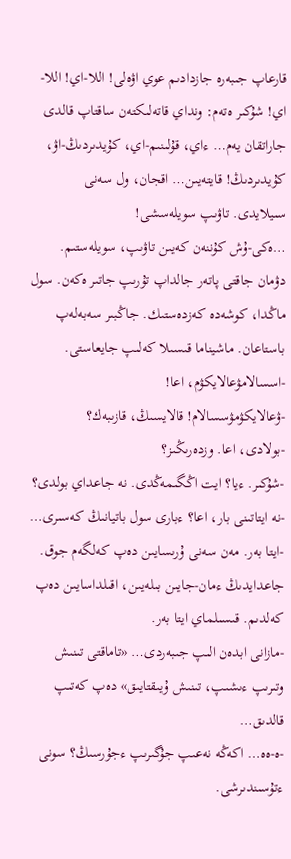قارعاپ جىبەرە جازدادىم عوي اۋەلى! اللا-اي! اللا-اي! شۇكىر ەتەم: ونداي قاتەلىكتەن ساقتاپ قالدى جاراتقان يەم… ءاي، قۇلىنىم-اي، كۇيدىردىڭ-اۋ، كۇيدىردىڭ! قايتەيىن… اقجان، ول سەنى سىيلايدى. تاۋىپ سويلەسشى!
…ەكى-ۇش كۇننەن كەيىن تاۋىپ، سويلەستىم. دۋمان جاقتى پاتەر جالداپ تۇرىپ جاتىر ەكەن. سول ماڭدا، كوشەدە كەزدەستىك. جاڭبىر سەبەلەپ باستاعان. ماشيناما قىسىلا كەلىپ جايعاستى.
-اسسالامۋعالايكۋم، اعا!
-ۋعالايكۋمۋسسالام! قالايسىڭ، قازىبەك؟
-بولادى، اعا. وزدەرىڭىز؟
-شۇكىر. ءيا؟ ايت اڭگىمەڭدى. نە جاعداي بولدى؟
-نە ايتاتىنى بار، اعا؟ ءبارى سول باتيانىڭ كەسىرى…
-ايتا بەر. مەن سەنى ۇرىسايىن دەپ كەلگەم جوق. جاعدايدىڭ ءمان-جايىن بىلەيىن، اقىلداسايىن دەپ كەلدىم. قىسىلماي ايتا بەر.
-مازانى ابدەن الىپ جىبەردى… «تاماقتى تىنىش وتىرىپ ءىشىپ، تىنىش ۇيىقتايىق» دەپ كەتىپ قالدىق…
-ە-ەە… اكەڭە نەعىپ جۇگىرىپ ءجۇرسىڭ؟ سونى ءتۇسىندىرشى.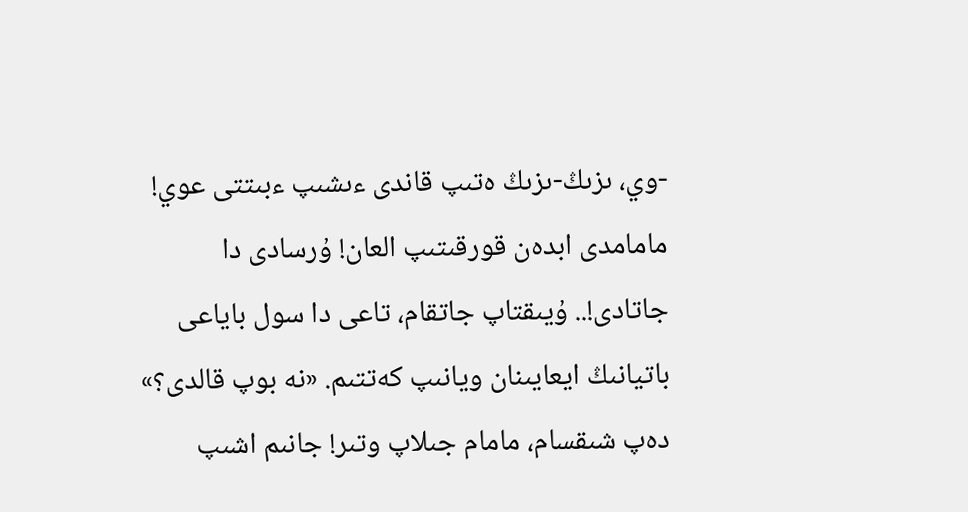-وي، ىزىڭ-ىزىڭ ەتىپ قاندى ءىشىپ ءبىتتى عوي! مامامدى ابدەن قورقىتىپ العان! ۇرسادى دا جاتادى!.. ۇيىقتاپ جاتقام، تاعى دا سول باياعى باتيانىڭ ايعايىنان ويانىپ كەتتىم. «نە بوپ قالدى؟» دەپ شىقسام، مامام جىلاپ وتىر! جانىم اشىپ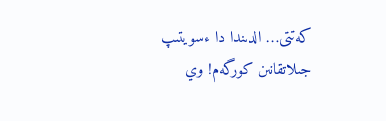كەتتى… الدىندا دا ءسويتىپ جىلاتقانىن كورگەم! وي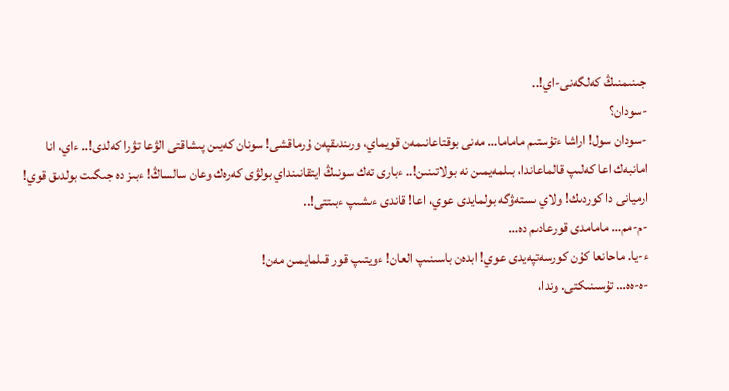جىنىمنىڭ كەلگەنى-اي!..
-سودان؟
-سودان سول! اراشا ءتۇستىم ماماما… مەنى بوقتاعانىمەن قويماي، ورىندىقپەن ۇرماقشى! سونان كەيىن پىشاقتى الۋعا تۋرا كەلدى!.. ءاي، انا امانبەك اعا كەلىپ قالماعاندا، بىلمەيمىن نە بولاتىنىن!.. ءبارى تەك سونىڭ ايتقانىنداي بولۋى كەرەك وعان سالساڭ! ءبىز دە جىگىت بولدىق قوي! ارميانى دا كوردىك! ولاي ىستەۋگە بولمايدى عوي، اعا! قاندى ءىشىپ ءبىتتى!..
-م-مم… مامامدى قورعادىم دە…
ء-يا. ماحانعا كۇن كورسەتپەيدى عوي! ابدەن باسىنىپ العان! ءويتىپ قور قىلمايمىن مەن!
-ە-ەە… تۇسىنىكتى. وندا،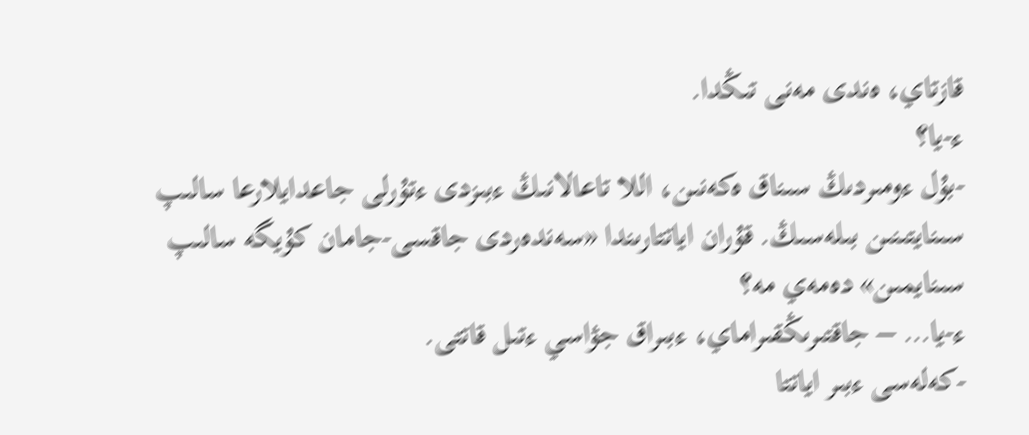قازتاي، ەندى مەنى تىڭدا.
ء-يا؟
-بۇل ءومىردىڭ سىناق ەكەنىن، اللا تاعالانىڭ ءبىزدى ءتۇرلى جاعدايلارعا سالىپ سىنايتىنىن بىلەسىڭ. قۇران اياتتارىندا «سەندەردى جاقسى-جامان كۇيگە سالىپ سىنايمىن» دەمەي مە؟
ء-يا… – جاقتىرىڭقىراماي، ءبىراق جۋاسي ءتىل قاتتى.
-كەلەسى ءبىر اياتتا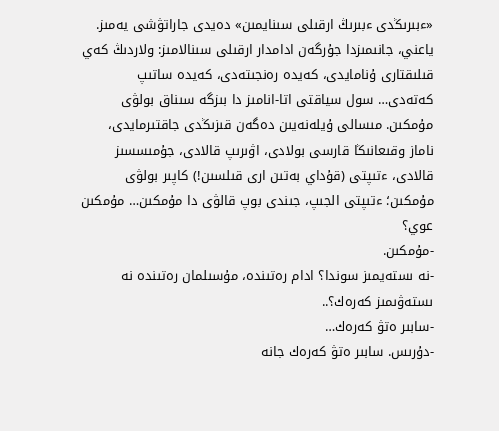«ءبىرىڭدى ءبىرىڭ ارقىلى سىنايمىن» دەيدى جاراتۋشى يەمىز. ياعني، جانىمىزدا جۇرگەن ادامدار ارقىلى سىنالامىز: ولاردىڭ كەي قىلىقتارى ۇنامايدى، كەيدە رەنجىتەدى، كەيدە ساتىپ كەتەدى… سول سياقتى اتا-انامىز دا بىزگە سىناق بولۋى مۇمكىن. مىسالى ۇيلەنەيىن دەگەن قىزىڭدى جاقتىرمايدى، ناماز وقىعانىڭا قارسى بولادى، اۋىرىپ قالادى، جۇمىسسىز قالادى، ءتىپتى (قۇداي بەتىن ارى قىلسىن!) كاپىر بولۋى مۇمكىن؛ ءتىپتى الجىپ، جىندى بوپ قالۋى دا مۇمكىن… مۇمكىن عوي؟
-مۇمكىن.
-نە ىستەيمىز سوندا؟ ادام رەتىندە، مۇسىلمان رەتىندە نە ىستەۋىمىز كەرەك؟..
-سابىر ەتۋ كەرەك…
-دۇرىس. سابىر ەتۋ كەرەك جانە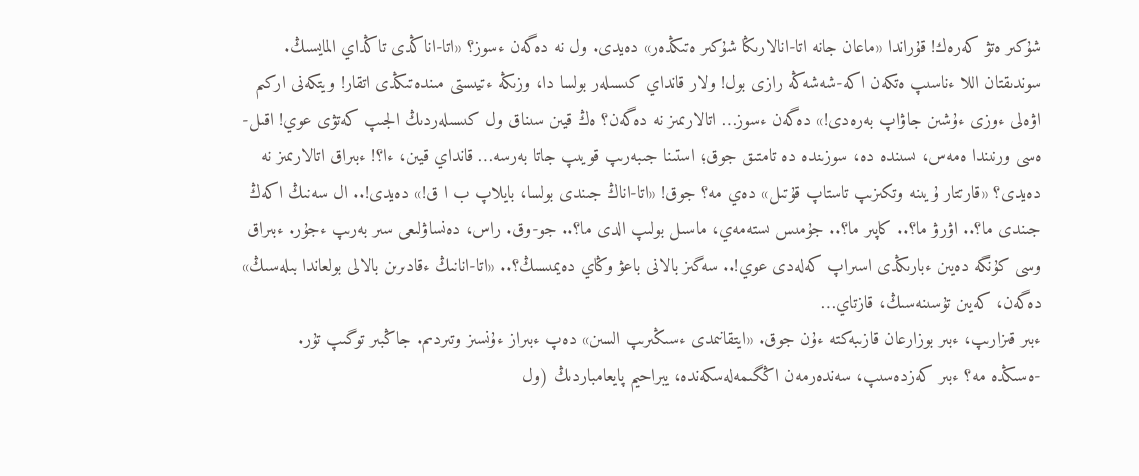شۇكىر ەتۋ كەرەك! قۇراندا «ماعان جانە اتا-انالارىڭا شۇكىر ەتىڭدەر» دەيدى. ول نە دەگەن ءسوز؟ «اتا-اناڭدى تاڭداي المايسىڭ. سوندىقتان اللا ءناسىپ ەتكەن اكە-شەشەڭە رازى بول! ولار قانداي كىسىلەر بولسا دا، وزىڭە ءتيىستى مىندەتىڭدى اتقار! ويتكەنى اركىم اۋەلى ءوزى ءۇشىن جاۋاپ بەرەدى!» دەگەن ءسوز… اتالارىمىز نە دەگەن؟ ەڭ قيىن سىناق ول كىسىلەردىڭ الجىپ كەتۋى عوي! اقىل-ەسى ورنىندا ەمەس، ىسىندە دە، سوزىندە دە تامتىق جوق؛ استىنا جىبەرىپ قويىپ جاتا بەرسە… قانداي قيىن، ءا؟! ءبىراق اتالارىمىز نە دەيدى؟ «قارتتار ۇيىنە وتكىزىپ تاستاپ قۇتىل» دەي مە؟ جوق! «اتا-اناڭ جىندى بولسا، بايلاپ ب ا ق!» دەيدى!.. ال سەنىڭ اكەڭ جىندى ما؟.. اۋرۋ ما؟.. كاپىر ما؟.. جۇمىس ىستەمەي، ماسىل بولىپ الدى ما؟.. جو-وق. راس، دەنساۋلىعى سىر بەرىپ ءجۇر. ءبىراق وسى كۇنگە دەيىن ءبارىڭدى اسىراپ كەلەدى عوي!.. سەگىز بالانى باعۋ وڭاي دەيمىسىڭ؟.. «اتا-انانىڭ ءقادىرىن بالالى بولعاندا بىلەسىڭ» دەگەن، كەيىن تۇسىنەسىڭ، قازتاي…
ءبىر قىزارىپ، ءبىر بوزارعان قازىبەكتە ءۇن جوق. «ايتقانىمدى ءسىڭىرىپ السىن» دەپ ءبىراز ءۇنسىز وتىردىم. جاڭبىر توگىپ تۇر.
-ەسىڭدە مە؟ ءبىر كەزدەسىپ، سەندەرمەن اڭگىمەلەسكەندە، يبراحيم پايعامباردىڭ (ول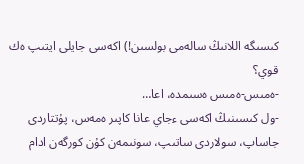كىسىگە اللانىڭ سالەمى بولسىن!) اكەسى جايلى ايتىپ ەك قوي؟
-ەمىس-ەمىس ەسىمدە، اعا…
-ول كىسىنىڭ اكەسى ءجاي عانا كاپىر ەمەس، پۇتتاردى جاساپ، سولاردى ساتىپ، سونىمەن كۇن كورگەن ادام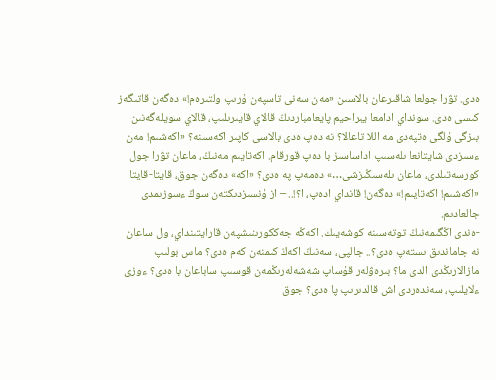ەدى. تۋرا جولعا شاقىرعان بالاسىن «مەن سەنى تاسپەن ۇرىپ ولتىرەم!» دەگەن قاتىگەز كىسى ەدى. سونداي ادامعا يبراحيم پايعامباردىڭ قالاي قايىرىلىپ، قالاي سويلەگەنىن بىزگى ۇلگى ەتپەدى مە اللا تاعالا؟ نە دەپ ەدى بالاسى كاپىر اكەسىنە؟ «اكەشىم! مەن ءسىزدى شايتانعا ىلەسىپ اداساسىز با دەپ قورقام. اكەتايىم مەنىڭ، ماعان تۋرا جول كورسەتىلدى، ماعان ىلەسىڭىزشى…» دەمەپ پە ەدى؟ «اكە» دەگەن جوق، قايتا-قايتا «اكەشىم! اكەتايىم!» دەگەن! قانداي ادەپ، ا؟!.. – از ۇنسىزدىكتەن سوڭ ءسوزىمدى جالعادىم.
-ەندى اڭگىمەنىڭ توتەسىنە كوشەيىك. اكەڭە جەككورىنىشپەن قارايتىنداي، ول ساعان نە جاماندىق ىستەپ ەدى؟.. جالپى، سەنىڭ اكەڭ كىمنەن كەم ەدى؟ ماس بولىپ مازالارىڭدى الدى ما؟ بىرەۋلەر قۇساپ شەشەلەرىڭمەن قوسىپ ساباعان با ەدى؟ ءوزى ءلايلىپ، سەندەردى اش قالدىرىپ پا ەدى؟ جوق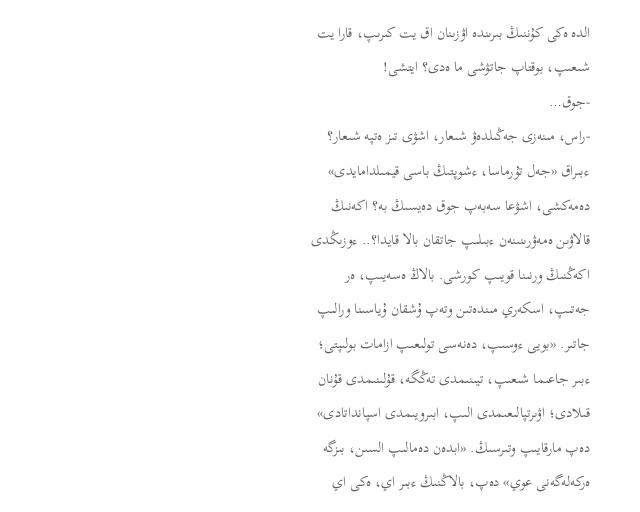الدە ەكى كۇننىڭ بىرىندە اۋزىنان اق يت كىرىپ، قارا يت شىعىپ، بوقتاپ جاتۋشى ما ەدى؟ ايتشى!
-جوق…
-راس، مىنەزى جەڭىلدەۋ شىعار، اشۋى تىز ەتپە شىعار؟ ءبىراق «جەل تۇرماسا، ءشوپتىڭ باسى قيمىلدامايدى» دەمەكشى، اشۋعا سەبەپ جوق دەيسىڭ بە؟ اكەنىڭ قالاۋىن ەمەۋرىنىنەن ءبىلىپ جاتقان بالا قايدا؟.. ءوزىڭدى اكەڭنىڭ ورنىنا قويىپ كورشى. بالاڭ ەسەيىپ، ەر جەتىپ، اسكەري مىندەتىن وتەپ ۇشقان ۇياسىنا ورالىپ جاتىر. «بويى ءوسىپ، دەنەسى تولىعىپ ازامات بولىپتى؛ ءبىر جاعىما شىعىپ، تيىنىمدى تەڭگە، قۇلىنىمدى قۇنان قىلادى؛ اۋىرتپالىعىمدى الىپ، ابىرويىمدى اسپانداتادى» دەپ مارقايىپ وتىرسىڭ. «ابدەن دەمالىپ السىن، بىزگە ەركەلەگەنى عوي» دەپ، بالاڭنىڭ ءبىر اي، ەكى اي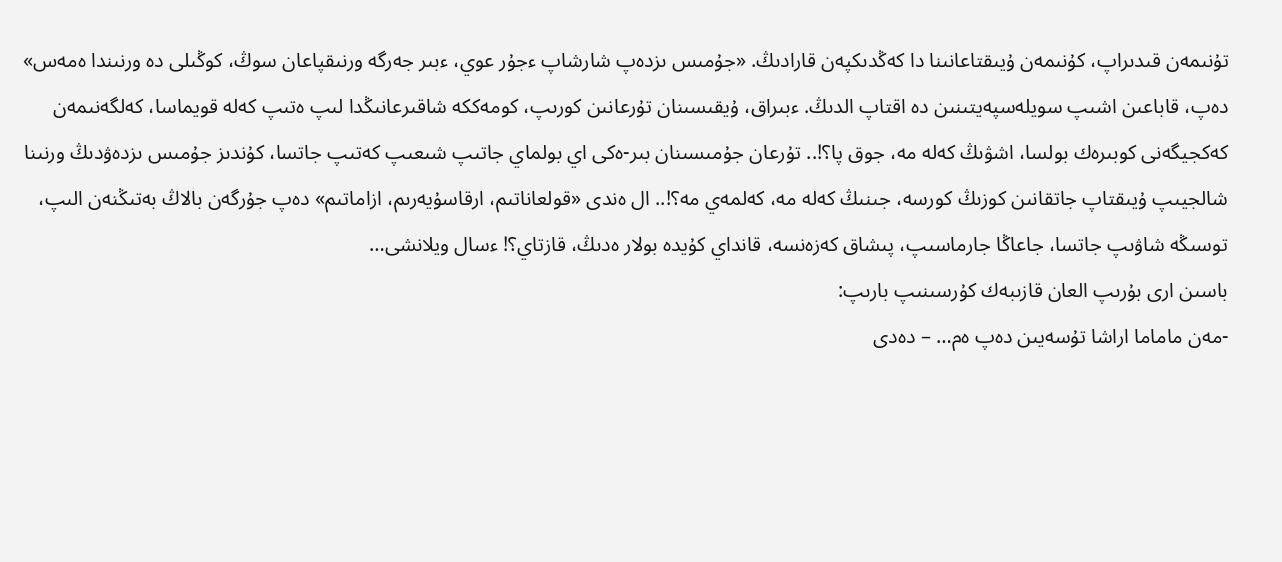تۇنىمەن قىدىراپ، كۇنىمەن ۇيىقتاعانىنا دا كەڭدىكپەن قارادىڭ. «جۇمىس ىزدەپ شارشاپ ءجۇر عوي، ءبىر جەرگە ورنىقپاعان سوڭ، كوڭىلى دە ورنىندا ەمەس» دەپ، قاباعىن اشىپ سويلەسپەيتىنىن دە اقتاپ الدىڭ. ءبىراق، ۇيقىسىنان تۇرعانىن كورىپ، كومەككە شاقىرعانىڭدا لىپ ەتىپ كەلە قويماسا، كەلگەنىمەن كەكجيگەنى كوبىرەك بولسا، اشۋىڭ كەلە مە، جوق پا؟!.. تۇرعان جۇمىسىنان بىر-ەكى اي بولماي جاتىپ شىعىپ كەتىپ جاتسا، كۇندىز جۇمىس ىزدەۋدىڭ ورنىنا شالجيىپ ۇيىقتاپ جاتقانىن كوزىڭ كورسە، جىنىڭ كەلە مە، كەلمەي مە؟!.. ال ەندى «قولعاناتىم، ارقاسۇيەرىم، ازاماتىم» دەپ جۇرگەن بالاڭ بەتىڭنەن الىپ، توسىڭە شاۋىپ جاتسا، جاعاڭا جارماسىپ، پىشاق كەزەنسە، قانداي كۇيدە بولار ەدىڭ، قازتاي؟! ءسال ويلانشى…
باسىن ارى بۇرىپ العان قازىبەك كۇرسىنىپ بارىپ:
-مەن ماماما اراشا تۇسەيىن دەپ ەم… – دەدى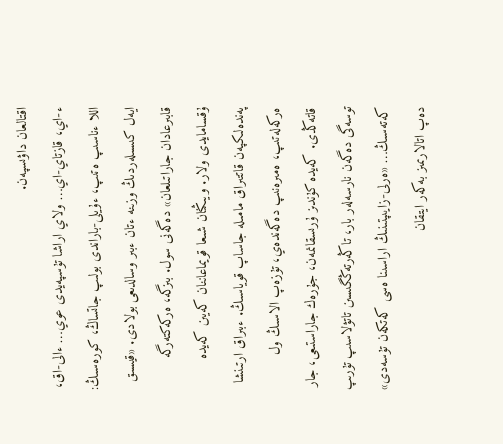اقتالعان داۋىسپەن.
ء-اي، قازتاي-اي… ولاي اراشا تۇسپەيدى عوي… ءالى-اق، اللا ءناسىپ ەتىپ، ءۇيلى-باراندى بولىپ جاتساڭ، كورەسىڭ: ايەل كىسىلەردىڭ وزىنە ءتان ءبىر وسالدىعى بولادى. «قيسىق قابىرعادان جاراتىلعان» دەگەنى سول. بىزگە، ەركەكتەرگە ۇقسامايدى ولار. ويىڭنان شىعا قويماعاننان كەيىن كەيدە پەندەلىكپەن قاتتىراق مامىلە جاساپ قوياسىڭ. ءبىراق ارتىنشا ەركەلەتىپ، ەمىرەنىپ دەگەندەي، تۇزەپ الاسىڭ ول قاتەڭدى. كەيدە كۇندىز ۇرىسقانمەن، جۇرەك جاراستىعى، جار توسەگى دەگەن نارسەلەر بار، تاڭەرتەڭگىسىن تاتۋلاسىپ تۇرىپ كەتەسىڭ… «ەرلى-زايىپتىنىڭ اراسىنا ەسى كەتكەن تۇسەدى» دەپ اتالارىمىز بەكەر ايتقان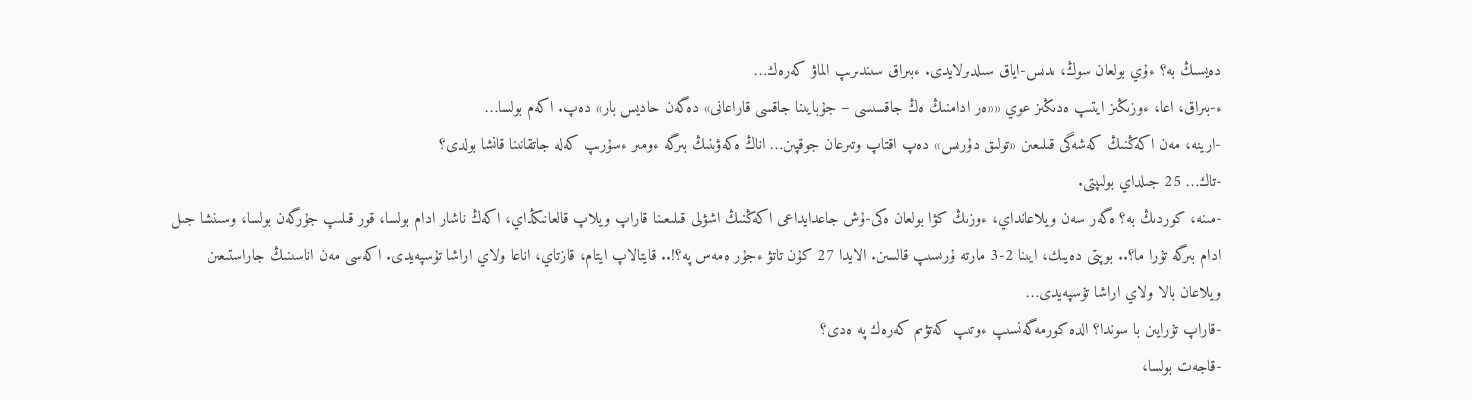دەيسىڭ بە؟ ءۇي بولعان سوڭ، ىدىس-اياق سىلدىرلايدى. ءبىراق سىندىرىپ الماۋ كەرەك…
ء-بىراق، اعا، ءوزىڭىز ايتىپ ەدىڭىز عوي ««ەر ادامنىڭ ەڭ جاقسىسى – جۇبايىنا جاقسى قاراعانى» دەگەن حاديس بار» دەپ. اكەم بولسا…
-ارينە، مەن اكەڭنىڭ كەشەگى قىلىعىن «تولىق دۇرىس» دەپ اقتاپ وتىرعان جوقپىن… اناڭ ەكەۋىنىڭ بىرگە ءومىر ءسۇرىپ كەلە جاتقانىنا قانشا بولدى؟
-تاك… 25 جىلداي بولىپتى.
-مىنە، كوردىڭ بە؟ ەگەر سەن ويلاعانداي، ءوزىڭ كۋا بولعان ەكى-ۇش جاعدايداعى اكەڭنىڭ اشۋلى قىلىعىنا قاراپ ويلاپ قالعانىڭداي، اكەڭ ناشار ادام بولسا، قور قىلىپ جۇرگەن بولسا، وسىنشا جىل ادام بىرگە تۇرا ما؟.. بوپتى دەيىك، ايىنا 2-3 مارتە ۇرىسىپ قالسىن. الايدا 27 كۇن تاتۋ ءجۇر ەمەس پە؟!.. قايتالاپ ايتام، قازتاي، اناعا ولاي اراشا تۇسپەيدى. اكەسى مەن اناسىنىڭ جاراستىعىن ويلاعان بالا ولاي اراشا تۇسپەيدى…
-قاراپ تۇرايىن با سوندا؟ الدە كورمەگەنسىپ ءوتىپ كەتۋىم كەرەك پە ەدى؟
-قاجەت بولسا،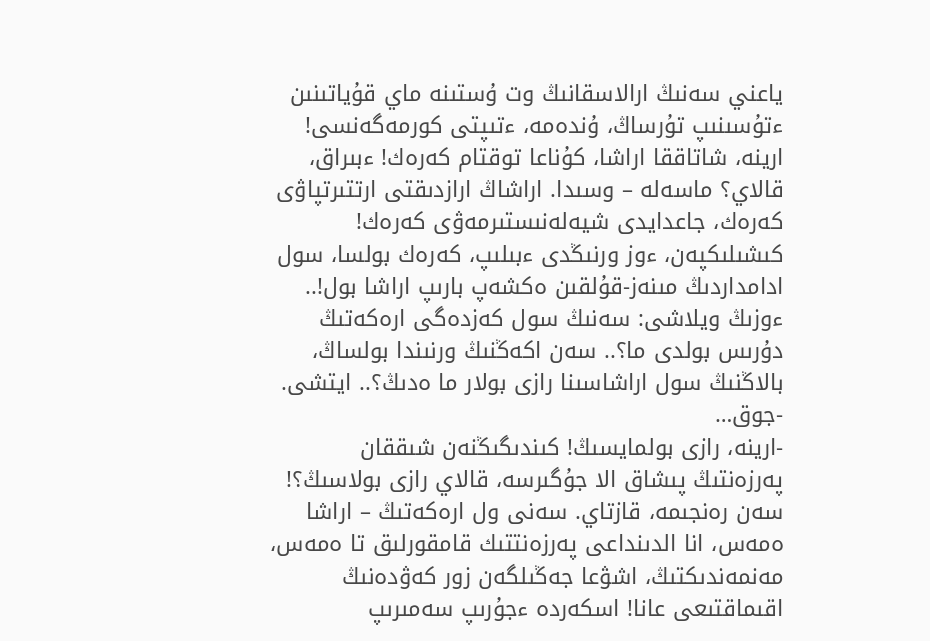ياعني سەنىڭ ارالاسقانىڭ وت ۇستىنە ماي قۇياتىنىن ءتۇسىنىپ تۇرساڭ، ۇندەمە، ءتىپتى كورمەگەنسى! ارينە، شاتاققا اراشا، كۇناعا توقتام كەرەك! ءبىراق، قالاي؟ ماسەلە – وسىدا. اراشاڭ ارازدىقتى ارتتىرتپاۋى كەرەك، جاعدايدى شيەلەنىستىرمەۋى كەرەك! كىشىلىكپەن، ءوز ورنىڭدى ءبىلىپ، كەرەك بولسا، سول ادامداردىڭ مىنەز-قۇلقىن ەكشەپ بارىپ اراشا بول!.. ءوزىڭ ويلاشى: سەنىڭ سول كەزدەگى ارەكەتىڭ دۇرىس بولدى ما؟.. سەن اكەڭنىڭ ورنىندا بولساڭ، بالاڭنىڭ سول اراشاسىنا رازى بولار ما ەدىڭ؟.. ايتشى.
-جوق…
-ارينە، رازى بولمايسىڭ! كىندىگىڭنەن شىققان پەرزەنتىڭ پىشاق الا جۇگىرسە، قالاي رازى بولاسىڭ؟! سەن رەنجىمە، قازتاي. سەنى ول ارەكەتىڭ – اراشا ەمەس، انا الدىنداعى پەرزەنتتىك قامقورلىق تا ەمەس، مەنمەندىكتىڭ، اشۋعا جەڭىلگەن زور كەۋدەنىڭ اقىماقتىعى عانا! اسكەردە ءجۇرىپ سەمىرىپ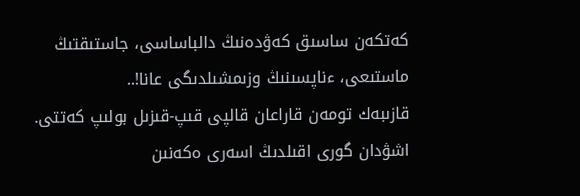كەتكەن ساسىق كەۋدەنىڭ دالباساسى، جاستىقتىڭ ماستىعى، ءناپسىنىڭ وزىمشىلدىگى عانا!..
قازىبەك تومەن قاراعان قالپى قىپ-قىزىل بولىپ كەتتى. اشۋدان گورى اقىلدىڭ اسەرى ەكەنىن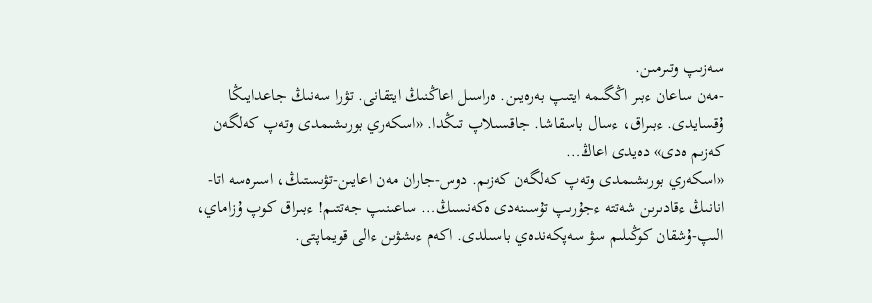سەزىپ وتىرمىن.
-مەن ساعان ءبىر اڭگىمە ايتىپ بەرەيىن. ەراسىل اعاڭنىڭ ايتقانى. تۋرا سەنىڭ جاعدايىڭا ۇقسايدى. ءبىراق، ءسال باسقاشا. جاقسىلاپ تىڭدا. «اسكەري بورىشىمدى وتەپ كەلگەن كەزىم ەدى» دەيدى اعاڭ…
«اسكەري بورىشىمدى وتەپ كەلگەن كەزىم. دوس-جاران مەن اعايىن-تۋىستىڭ، اسىرەسە اتا-انانىڭ ءقادىرىن شەتتە ءجۇرىپ تۇسىنەدى ەكەنسىڭ… ساعىنىپ جەتتىم! ءبىراق كوپ ۇزاماي، الىپ-ۇشقان كوڭىلىم سۋ سەپكەندەي باسىلدى. اكەم ءىشۋىن ءالى قويماپتى.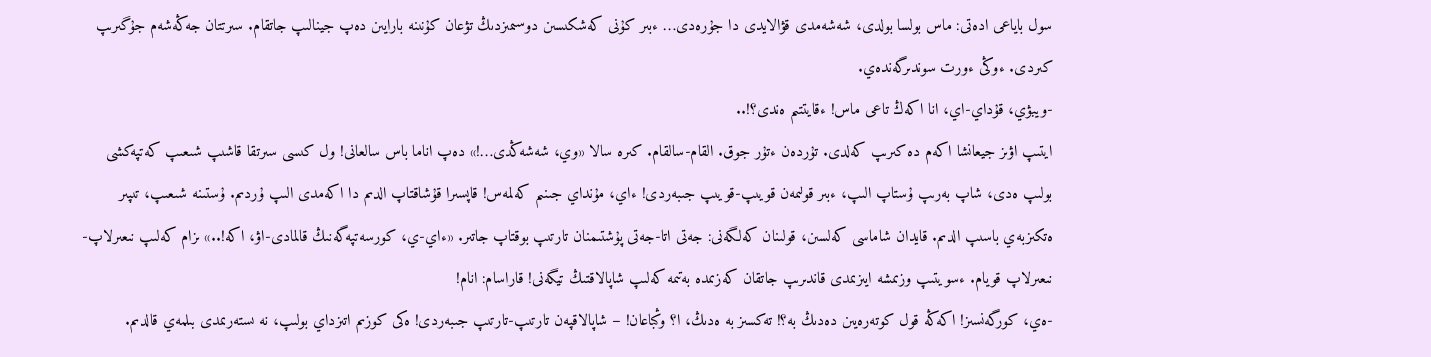سول باياعى ادەتى: ماس بولسا بولدى، شەشەمدى قۋالايدى دا جۇرەدى… ءبىر كۇنى كەشكىسىن دوسىمىزدىڭ تۋعان كۇنىنە بارايىن دەپ جينالىپ جاتقام. سىرتتان جەڭەشەم جۇگىرىپ كىردى. ءوڭى ءورت سوندىرگەندەي.
-ويبۋي، قۇداي-اي، انا اكەڭ تاعى ماس! ءقايتتىم ەندى؟!..
ايتىپ اۋىز جيعانشا اكەم دە كىرىپ كەلدى. تۇردەن ءتۇر جوق. القام-سالقام. كىرە سالا «وي، شەشەڭدى…!» دەپ اناما باس سالعانى! ول كىسى سىرتقا قاشىپ شىعىپ كەتپەكشى بولىپ ەدى، شاپ بەرىپ ۇستاپ الىپ، ءبىر قولىمەن قويىپ-قويىپ جىبەردى! ءاي، مۇنداي جىنىم كەلمەس! قاپسىرا قۇشاقتاپ الدىم دا اكەمدى الىپ ۇردىم. ۇستىنە شىعىپ، تىپىر ەتكىزبەي باسىپ الدىم. قايدان شاماسى كەلسىن، قولىنان كەلگەنى: جەتى اتا-جەتى پۇشتىمنان تارتىپ بوقتاپ جاتىر. «ءاي-ي، كورسەتپەگەنىڭ قالمادى-اۋ، اكە!..» ىزام كەلىپ نىعىرلاپ-نىعىرلاپ قويام. ءسويتىپ وزىمشە ايىزىمدى قاندىرىپ جاتقان كەزىمدە بەتىمە كەلىپ شاپالاقتىڭ تيگەنى! قاراسام: انام!
-ەي، كورگەنسىز! اكەڭە قول كوتەرەيىن دەدىڭ بە؟! تەكسىز بە ەدىڭ، ا؟ وڭباعان! – شاپالاقپەن تارتىپ-تارتىپ جىبەردى! ەكى كوزىم اتىزداي بولىپ، نە ىستەرىمدى بىلمەي قالدىم.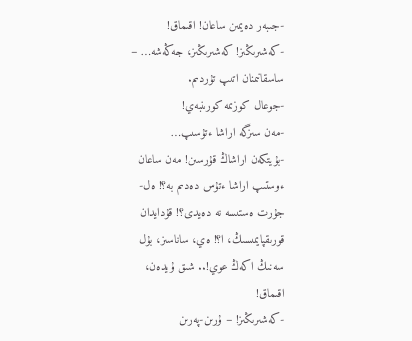-جىبەر دەيمىن ساعان! اقىماق!
-كەشىرىڭىز! كەشىرىڭىز، جەڭەشە… – ساسقانىمنان اتىپ تۇردىم.
-جوعال كوزىمە كورىنبەي!
-مەن سىزگە اراشا ءتۇسىپ…
-بۇيتكەن اراشاڭ قۇرسىن! مەن ساعان ءوستىپ اراشا ءتۇس دەدىم بە؟! ەل-جۇرت ەستىسە نە دەيدى؟! قۇدايدان قورىقپايمىسىڭ، ا؟! ەي، ساناسىز، بۇل سەنىڭ اكەڭ عوي!.. شىق ۇيدەن، اقىماق!
-كەشىرىڭىز! – ۇرىن-پەرىن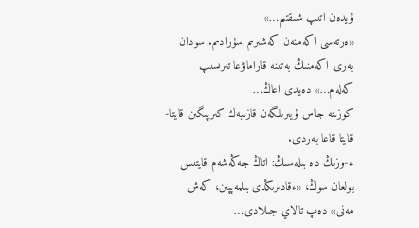ۇيدەن اتىپ شىقتىم…»
«ەرتەسى اكەمنەن كەشىرىم سۇرادىم. سودان بەرى اكەمنىڭ بەتىنە قاراماۋعا تىرىسىپ كەلەم…» دەيدى اعاڭ…
كوزىنە جاس ۇيىرىلگەن قازىبەك كىرپىگىن قايتا-قايتا قاعا بەردى.
ء-وزىڭ دە بىلەسىڭ: اتاڭ جەڭەشەم قايتىس بولعان سوڭ، «ءقادىرىڭدى بىلمەپپىن، كەش مەنى» دەپ تالاي جىلادى…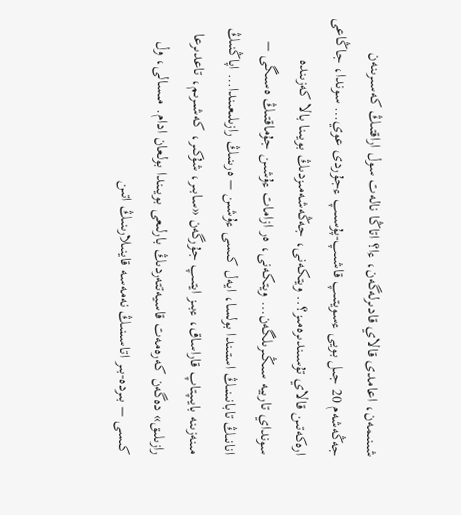شىنىمەن، اعامدى قالاي قادىرلەگەن، ءا؟ اتاڭا نالەت سول اراقتىڭ كەسىرىنەن جەڭەشەم 20 جىل بويى ءسويتىپ قاشىپ-پۇسىپ ءجۇردى عوي… سوندا، جاڭاعى ارەكەتىن قالاي تۇسىندىرەمىز؟.. ويتكەنى، جەڭەشەمىزدىڭ بويىنا بالا كەزىندە سونداي تاربيە سىڭىرىلگەن… ويتكەنى، ەر ازامات ءۇشىن جۇماقتىڭ ەسىگى – انانىڭ تابانىنىڭ استىندا بولسا، ايەل كىسى ءۇشىن – ەرىنىڭ رازىلىعىندا… اپاڭنىڭ مىنەزىنە بايىپتاپ قاراساق، ءبىز ايتىپ جۇرگەن «سابىر، شۇكىر، كەشىرىم، تاعدىرعا رازىلىق» دەگەن كەرەمەت قاسيەتتەردىڭ بارلىعى بويىندا بولعان ادام. مىسالى، ول كىسى – بىردە-بىر اتاسىنىڭ نەمەسە قاينىلارىنىڭ اتىن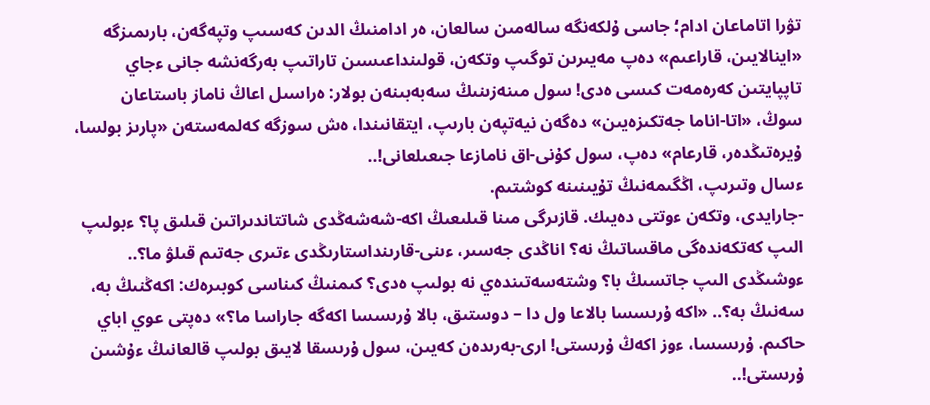تۋرا اتاماعان ادام؛ جاسى ۇلكەنگە سالەمىن سالعان، ەر ادامنىڭ الدىن كەسىپ وتپەگەن، بارىمىزگە «اينالايىن، قاراعىم» دەپ مەيىرىن توگىپ وتكەن، قولىنداعىسىن تاراتىپ بەرگەنشە جانى ءجاي تاپپايتىن كەرەمەت كىسى ەدى! سول مىنەزىنىڭ سەبەبىنەن بولار: ەراسىل اعاڭ ناماز باستاعان سوڭ، «اتا-اناما جەتكىزەيىن» دەگەن نيەتپەن بارىپ، ايتقانىندا، ەش سوزگە كەلمەستەن «پارىز بولسا، ۇيرەتىڭدەر، قارعام» دەپ، سول كۇنى-اق نامازعا جىعىلعانى!..
ءسال وتىرىپ، اڭگىمەنىڭ تۇيىنىنە كوشتىم.
-جارايدى، وتكەن ءوتتى دەيىك. قازىرگى مىنا قىلىعىڭ اكە-شەشەڭدى شاتتاندىراتىن قىلىق پا؟ ءبولىپ الىپ كەتكەندەگى ماقساتىڭ نە؟ اناڭدى جەسىر، ءىنى-قارىنداستارىڭدى ءتىرى جەتىم قىلۋ ما؟.. ءوشىڭدى الىپ جاتسىڭ با؟ وشتەسەتىندەي نە بولىپ ەدى؟ كىمنىڭ كىناسى كوبىرەك: اكەڭنىڭ بە، سەنىڭ بە؟.. «اكە ۇرىسسا بالاعا ول دا – دوستىق، بالا ۇرىسسا اكەگە جاراسا ما؟» دەپتى عوي اباي حاكىم. ۇرىسسا، ءوز اكەڭ ۇرىستى! ارى-بەرىدەن كەيىن، سول ۇرىسقا لايىق بولىپ قالعانىڭ ءۇشىن ۇرىستى!..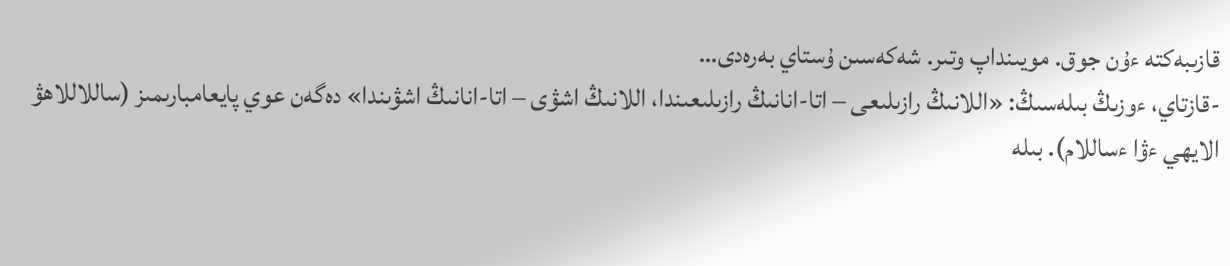قازىبەكتە ءۇن جوق. مويىنداپ وتىر. شەكەسىن ۇستاي بەرەدى…
-قازتاي، ءوزىڭ بىلەسىڭ: «اللانىڭ رازىلىعى – اتا-انانىڭ رازىلىعىندا، اللانىڭ اشۋى – اتا-انانىڭ اشۋىندا» دەگەن عوي پايعامبارىمىز (ساللاللاھۋ الايھي ءۋا ءساللام). بىلە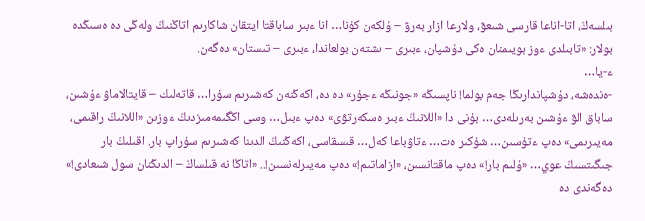بىلسەڭ، اتا-اناعا قارسى شىعۋ، ولارعا ازار بەرۋ – ۇلكەن كۇنا… انا ءبىر ساباقتا ايتقان شاكارىم اتاڭنىڭ ولەڭى دە ەسىڭدە بولار: «تابىلدى ءوز بويىمنان ەكى دۇشپان، ءبىرى – ىشتەن بولعاندا، ءبىرى – تىستان» دەگەن.
ء-يا…
-ەندەشە، دۇشپاندارىڭا جەم بولما! ناپسىڭە «جونىڭە ءجۇر» دە دە، اكەڭنەن كەشىرىم سۇرا… قاتەلىك – قايتالاماۋ ءۇشىن، ساباق الۋ ءۇشىن بەرىلەدى… بۇنى دا «اللانىڭ ءبىر ەسكەرتۋى» دەپ ءبىل… وسى اڭگىمەمىزدىڭ ءوزىن «اللانىڭ راقىمى، مەيىرىمى» دەپ ءتۇسىن… شۇكىر ەت… ءتاۋباعا كەل… قىسقاسى، اكەڭنىڭ الدىنا كەشىرىم سۇراپ بار. اقىلىڭ بار جىگىتسىڭ عوي… «ۇلىم بار!» دەپ ماقتانسىن، «ازاماتىم!» دەپ مەيىرلەنسىن!.. «اتاڭا نە قىلساڭ – الدىڭنان سول شىعادى!» دەگەندى دە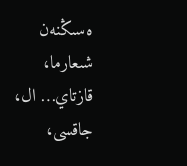ەسىڭنەن شىعارما، قازتاي… ال، جاقسى،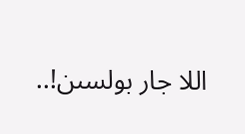اللا جار بولسىن!..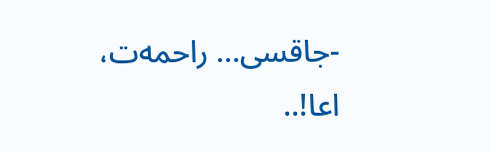-جاقسى… راحمەت، اعا!..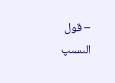– قول الىسىپ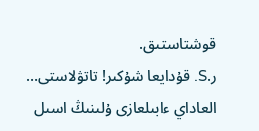قوشتاستىق.
ر.S. قۇدايعا شۇكىر! تاتۋلاستى…
العاداي ءابىلعازى ۇلىنىڭ اسىل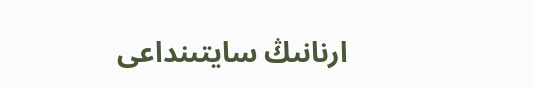ارنانىڭ سايتىنداعى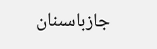جازباسىنان